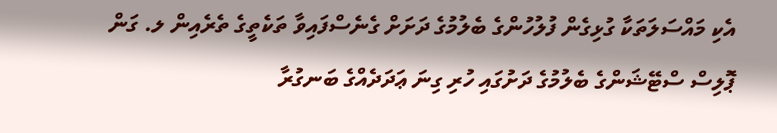އެކި މައްސަލަތަކާ ގުޅިގެން ފުލުހުންގެ ބެލުމުގެ ދަށަށް ގެނެސްފައިވާ ތަކެތީގެ ތެރެއިން ލ. ގަން ޕޮލިސް ސްޓޭޝަންގެ ބެލުމުގެ ދަށުގައި ހުރި ގިނަ ޢަދަދެއްގެ ބަނގުރާ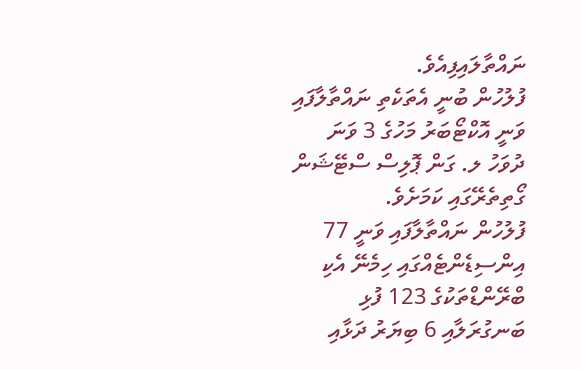ނައްތާލައިފިއެވެ.
ފުލުހުން ބުނީ އެތަކެތި ނައްތާލާފައި ވަނީ އޮކްޓޯބަރު މަހުގެ 3 ވަނަ ދުވަހު ލ. ގަން ޕޮލިސް ސްޓޭޝަން ގޯތިތެރޭގައި ކަމަށެވެ.
ފުލުހުން ނައްތާލާފައި ވަނީ 77 އިންސިޑެންޓެއްގައި ހިމެނޭ އެކި ބްރޭންޑްތަކުގެ 123 ފުޅި ބަނގުރަލާއި 6 ބިޔަރު ދަޅާއި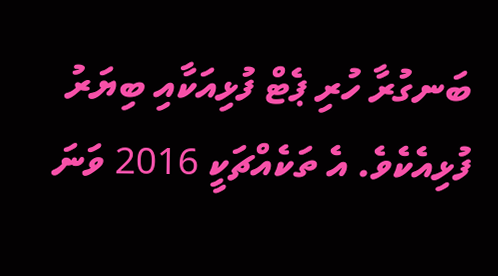ބަނގުރާ ހުރި ޕެޓް ފުޅިއަކާއި ބިޔަރު ފުޅިއެކެވެ. އެ ތަކެއްޗަކީ 2016 ވަނަ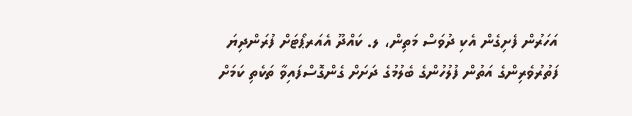އަހަރުން ފެށިގެން އެކި ދުވަސް މަތިން، ލ. ކައްދޫ އެއަރޕޯޓަށް ފުރަންދިޔަ ފަތުރުވެރިންގެ އަތުން ފުލުހުންގެ ބެލުމުގެ ދަށަށް ގެންގޮސްފައިވާ ތަކެތި ކަމަށް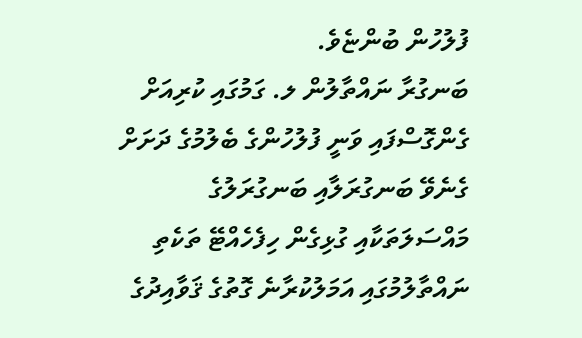ފުލުހުން ބުންޏެވެ.
ބަނގުރާ ނައްތާލުން ލ. ގަމުގައި ކުރިއަށް ގެންގޮސްފައި ވަނީ ފުލުހުންގެ ބެލުމުގެ ދަށަށް ގެނެވޭ ބަނގުރަލާއި ބަނގުރަލުގެ މައްސަލަތަކާއި ގުޅިގެން ހިފެހެއްޓޭ ތަކެތި ނައްތާލުމުގައި އަމަލުކުރާނެ ގޮތުގެ ޤަވާއިދުގެ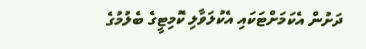ދަށުން އެކަމަށްޓަކައި އެކުލަވާލި ކޮމިޓީގެ ބެލުމުގެ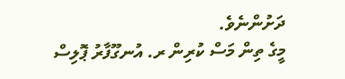ދަށުންނެވެ.
މީގެ ތިން މަސް ކުރިން ރ. އުނގޫފާރު ޕޮލިސް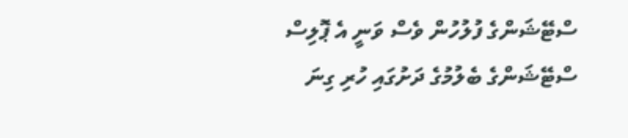ސްޓޭޝަންގެ ފުލުހުން ވެސް ވަނީ އެ ޕޮލިސް ސްޓޭޝަންގެ ބެލުމުގެ ދަށުގައި ހުރި ގިނަ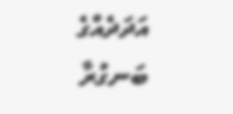އަދަދެއްގެ ބަނގުރާ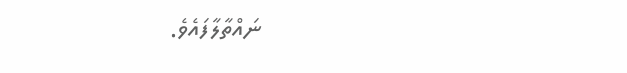ނައްތާލާފައެވެ.